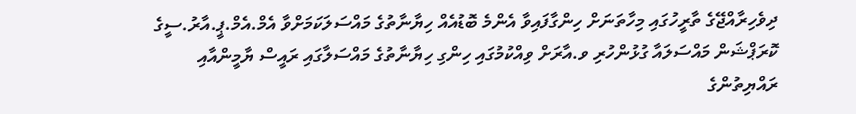ދިވެހިރާއްޖޭގެ ތާރީހުގައި މިހާތަނަށް ހިންގާފައިވާ އެންމެ ބޮޑުއެއް ހިޔާނާތުގެ މައްސަލަކަމަށްވާ އެމް.އެމް.ޕީ.އާރު.ސީގެ ކޮރަޕްޝަން މައްސަލައާ ގުޅުންހުރި ވ.އާރަށް ވިއްކުމުގައި ހިންގި ހިޔާނާތުގެ މައްސަލާގައި ރައީސް ޔާމީންއާއި ރައްޔިތުންގެ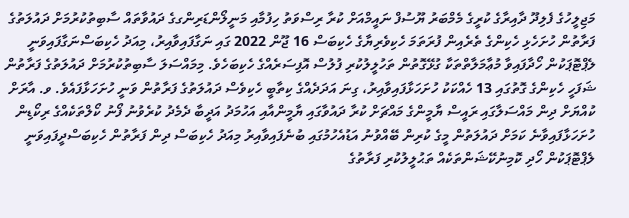މަޖިލީހުގެ ފެލިދޫ ދާއިރާގެ ކުރީގެ މެމްބަރު ޔޫސުފް ނައީމްއަށް ކުރާ ރިސްވަތު ހިފުމާއި މަނީލޯންޑަރިންގގެ ދައުވާތައް ސާބިތުކުރުމަށް ދައުލަތުގެ ފަރާތުން ހުށަހެޅި ހެކިންގެ ތެރެއިން ފުރަތަމަ ހެކިވެރިޔާގެ ހެކިބަސް 16 ޖޫން 2022 ގައި ނަގާފައިވާއިރު، މިއަދު ހެކިބަސްނަގާފައިވަނީ ލެޕްޓޮޕަކުން ހޯދާފައިވާ މުޢާމަލާތްތަކާ ގުޅޭގޮތުން ތަހުލީލުކުރި ފުލުސް އޮފިސަރެއްގެ ހެކިބަހެވެ. މިމައްސަލަ ސާބިތުކުރުމަށް ދައުލަތުގެ ފަރާތުން ޝަފަހީ ހެކިންގެ ގޮތުގައި 13 ހެއްކަކު ހުށަހަޅާފައިވާއިރު، ގިނަ އަދަދެއްގެ ކިތާބީ ހެކިވެސް ދައުލަތުގެ ފަރާތުން ވަނީ ހުށަހަޅާފައެވެ. ވ. އާރަށް ކުއްޔަށް ދިން މައްސަލާގައި ރައީސް ޔާމީންގެ މައްޗަށް ކުރާ ދައުވާގައި ޔާމީންއާއި އަހުމަދު އަދީބާ ދެމެދު ކުރެވުނު ފޯނު ކޯލްތަކެއްގެ ރިކޯޑިން ހުށަހަޅާފައިވާނެ ކަމަށް ދައުލަތުން މީގެ ކުރިން ބޭއްވުނު އަޑުއެހުމުގައި ބުނެފައިވާއިރު މިއަދު ހެކިބަސް ދިން ފަރާތުން ހެކިބަސްދީފައިވަނީ ލެޕްޓޮޕަކުން ހޯދި ކޮމިނުކޭޝަންތަކެއް ތަޙުލީލުކުރި ފަރާތުގެ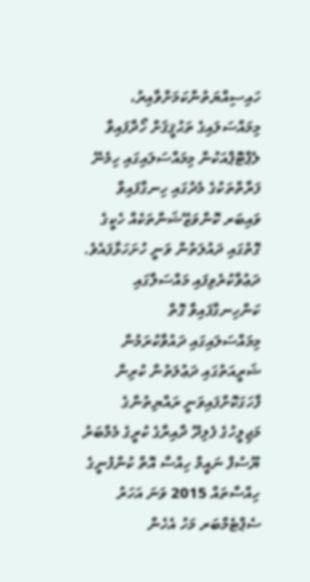ހައިސިއްޔަތުންކަމަށްވާއިރު، މިމައްސަލައިގެ ތަޙުޤީޤަށް ހޯދާފައިވާ ލެޕްޓޮޕްއަކުން މިމައްސަލައިގައި ހިމެނޭ ފަރާތްތަކުގެ މެދުގައި ހިނގާފައިވާ ވައިބަރ ކޮންވަޒޭޝަންތަކެއް ހެކީގެ ގޮތުގައި ދައުލަތުން ވަނީ ހުށަހަޅާފައެވެ.
ދަޢުވާކުރެވިފައި މައްސަލާގައި ކަންހިނގާފައިވާ ގޮތް
މިމައްސަލައިގައި ދައުވާކުރަމުން ޝަރީއަތުގައި ދަޢުލަތުން ކުރިން ފާހަގަކޮށްފައިވަނީ ރައްޔިތުންގެ މަޖިލީހުގެ ފެލިދޫ ދާއިރާގެ ކުރީގެ މެމްބަރު ޔޫސުފް ނައީމް ހިއްސާ އޮތް ކުންފުނީގެ ހިއްސާތައް 2015 ވަނަ އަހަރު ސެޕްޓެމްބަރ މަހު އެހެން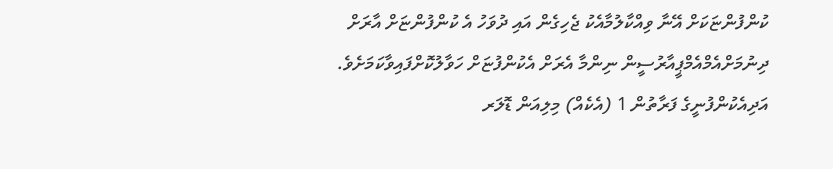ކުންފުންޏަކަށް އޭނާ ވިއްކާލުމާއެކު ޖެހިގެން އައި ދުވަހު އެ ކުންފުންޏަށް އާރަށް ދިނުމަށްއެމްއެމްޕީއާރުސީން ނިންމާ އެރަށް އެކުންފުޏަށް ހަވާލުކޮށްފައިވާކަމަށެވެ. އަދިއެކުންފުނީގެ ފަރާތުން 1 (އެކެއް) މިލިއަން ޑޮލަރ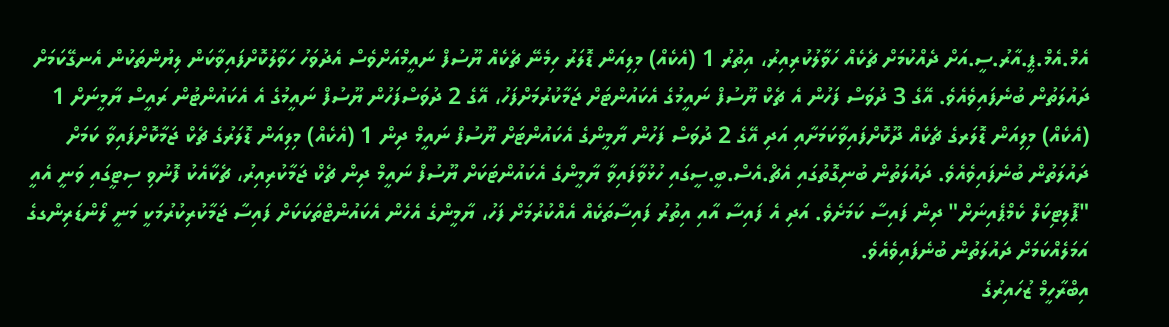އެމް.އެމް.ޕީ.އާރު.ސީ.އަށް ދެއްކުމަށް ޗެކެއް ހަވާލުކުރިއިރު، އިތުރު 1 (އެކެއް) މިލިއަން ޑޮލަރު ހިމެނޭ ޗެކެއް ޔޫސުފް ނައީމްއަށްވެސް އެދުވަހު ހަވާލުކޮށްފައިވާކަން ލިޔުންތަކުން އެނގޭކަމަށް ދައުލަތުން ބުނެފައިވެއެވެ. އޭގެ 3 ދުވަސް ފަހުން އެ ޗެކް ޔޫސުފް ނައީމުގެ އެކައުންޓަށް ޖަމާކުރުމަށްފަހު، އޭގެ 2 ދުވަސްފަހުން ޔޫސުފް ނައީމުގެ އެ އެކައުންޓުން ރައީސް ޔާމީނަށް 1 (އެކެއް) މިލިއަން ޑޮލަރގެ ޗެކެއް ދޫކޮށްފައިވާކަމަށާއި އަދި އޭގެ 2 ދުވަސް ފަހުން ޔާމީންގެ އެކައުންޓަށް ޔޫސުފް ނައީމް ދިން 1 (އެކެއް) މިލިއަން ޑޮލަރުގެ ޗެކް ޖަމާކޮށްފައިވާ ކަމަށް ދައުލަތުން ބުނެފައިވެއެވެ. ދައުލަތުން ބުނިގޮތުގައި އެޗް.އެސް.ބީ.ސީގައި ހުޅުވާފައިވާ ޔާމީންގެ އެކައުންޓަކަށް ޔޫސުފް ނައީމް ދިން ޗެކް ޖަމާކުރިއިރު، ޗެކާއެކު ފޮނުވި ސިޓީގައި ވަނީ އެއީ "ޕޮލިޓިކަލް ކެމްޕެއިނަށް" ދިން ފައިސާ ކަމަށެވެ. އަދި އެ ފައިސާ އާއި އިތުރު ފައިސާތަކެއް އެއްކުރުމަށް ފަހު، ޔާމީންގެ އެހެން އެކައުންޓްތަކަކަށް ފައިސާ ޖަމާކުރިކުރުމަކީ މަނީ ލޯންޑަރިންގގެ އަމަލެއްކަމަށް ދައުލަތުން ބުނެފައިވެއެވެ.
އިބްރާހީމް ޒުހައިރުގެ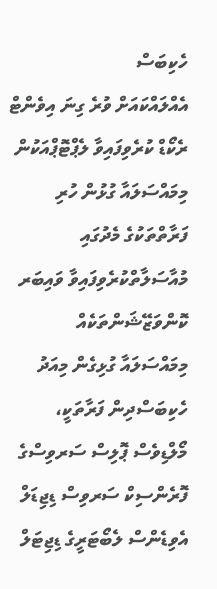ހެކިބަސް
އެއްލައްކައަށް ވުރެ ގިނަ އިވެންޓް ރެކޯޑް ކުރެވިފައިވާ ލެޕްޓޮޕްއަކުން މިމައްސަލައާ ގުޅުން ހުރި ފަރާތްތަކުގެ މެދުގައި މުއާސަލާތްކުރެވިފައިވާ ވައިބަރ ކޮންވަޒޭޝަންތަކެއް
މިމައްސަލައާ ގުޅިގެން މިއަދު ހެކިބަސްދިން ފަރާތަކީ، މޯލްޑިވެސް ޕޮލިސް ސަރވިސްގެ ފޮރެންސިކް ސަރވިސް ޑިޖިޑަލް އެވިޑެންސް ލެބޯޓަރީގެ ޑިޖިޓަލް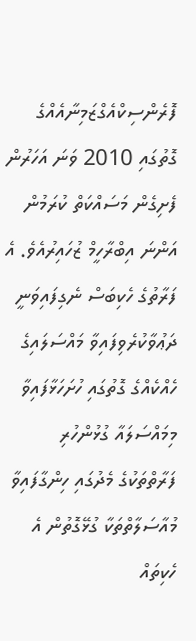ފޮރެންސިކްއެގްޒަމިނާއެއްގެ ގޮތުގައި 2010 ވަނަ އަހަރުން ފެށިގެން މަސައްކަތް ކުރަމުން އަންނަ އިބްރާހީމް ޒުހައިރުއެވެ. އެ ފަރާތުގެ ހެކިބަސް ނެގިފައިވަނީ ދަޢުވާކުރެވިފައިވާ މައްސަލައިގެ ހެއްކެއްގެ ގޮތުގައި ހުށަހަޅާފައިވާ މިމައްސަލައާ ގުޅުންހުރި ފަރާތްތަކުގެ މެދުގައި ހިންގާފައިވާ މުއާސަލާތްތަކާ ގުޅޭގޮތުން އެ ހެކިތައް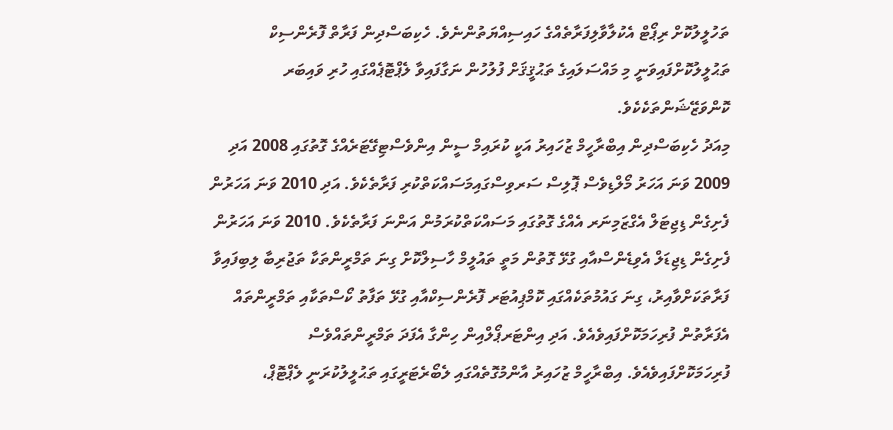ތަހުލީލުކޮށް ރިޕޯޓް އެކުލާވާލިފަރާތެއްގެ ހައިސިއްޔަތުންނެވެ. ހެކިބަސްދިން ފަރާތް ފޮރެންސިކް ތަޙުލީލުކޮށްފައިވަނީ މި މައްސަލައިގެ ތަޙުޤީޤަށް ފުލުހުން ނަގާފައިވާ ލެޕްޓޮޕެއްގައި ހުރި ވައިބަރ ކޮންވަޒޭޝަންތަކެކެވެ.
މިއަދު ހެކިބަސްދިން އިބްރާހީމް ޒުހައިރު އަކީ ކުރައިމް ސީން އިންވެސްޓިގޭޓަރެއްގެ ގޮތުގައި 2008 އަދި 2009 ވަނަ އަހަރު މޯލްޑިވެސް ޕޮލިސް ސަރވިސްގައިމަސައްކަތްކުރި ފަރާތެކެވެ. އަދި 2010 ވަނަ އަހަރުން ފެށިގެން ޑިޖިޓަލް އެގްޒަމިނަރ އެއްގެ ގޮތުގައި މަސައްކަތްކުރަމުން އަންނަ ފަރާތެކެވެ. 2010 ވަނަ އަހަރުން ފެށިގެން ޑިޖިޑަލް އެވިޑެންސްއާއި ގުޅޭ ގޮތުން މަތީ ތައުލީމް ހާސިލްކޮށް ގިނަ ތަމްރީންތަކާ ތަޖުރިބާ ލިބިފައިވާ ފަރާތަކަށްވާއިރު، ގިނަ ގައުމުތަކެއްގައި ކޮމްޕިއުޓަރ ފޮރެންސިކްއާއި ގުޅޭ ތަފާތު ކޯސްތަކާއި ތަމްރީންތައް އެފަރާތުން ފުރިހަމަކޮށްފައިވެއެވެ. އަދި އިންޓަރޕޯލްއިން ހިންގާ އެފަދަ ތަމްރީންތައްވެސް ފުރިހަމަކޮށްފައިވެއެވެ. އިބްރާހީމް ޒުހައިރު އާންމުގޮތެއްގައި ލެބޯރެޓަރީގައި ތަޙުލީލުކުރަނީ ލެޕްޓޮޕް،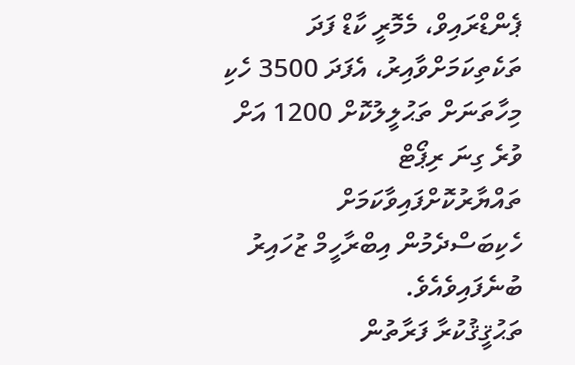ޕެންޑްރައިވް، މެމޮރީ ކާޑް ފަދަ ތަކެތިކަމަށްވާއިރު، އެފަދަ 3500 ހެކި މިހާތަނަށް ތަޙުލީލުކޮށް 1200 އަށް ވުރެ ގިނަ ރިޕޯޓް ތައްޔާރުކޮށްފައިވާކަމަށް ހެކިބަސްދެމުން އިބްރާހީމް ޒުހައިރު ބުނެފައިވެއެވެ.
ތަޙުޤީޤުކުރާ ފަރާތުން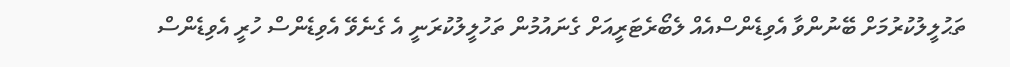ތަޙުލީލުކުރުމަށް ބޭނުންވާ އެވިޑެންސްއެއް ލެބޯރެޓަރީއަށް ގެނައުމުން ތަހުލީލުކުރަނީ އެ ގެނެވޭ އެވިޑެންސް ހުރީ އެވިޑެންސް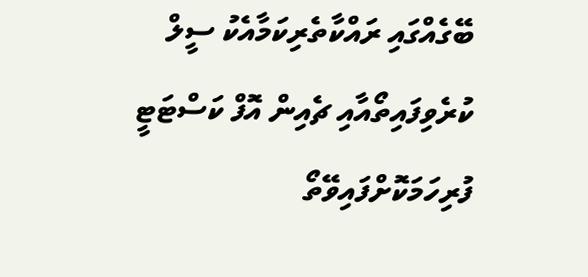ބޭގެއްގައި ރައްކާތެރިކަމާއެކު ސީލް ކުރެވިފައިތޯއާއި ޗެއިން އޮފް ކަސްޓަޓީ ފުރިހަމަކޮށްފައިވޭތޯ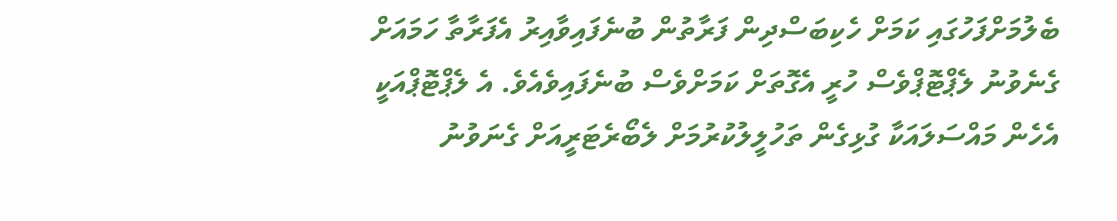ބެލުމަށްފަހުގައި ކަމަށް ހެކިބަސްދިން ފަރާތުން ބުނެފައިވާއިރު އެފަރާތާ ހަމައަށް ގެނެވުނު ލެޕްޓޮޕްވެސް ހުރީ އެގޮތަށް ކަމަށްވެސް ބުނެފައިވެއެވެ. އެ ލެޕްޓޮޕްއަކީ އެހެން މައްސަލައަކާ ގުޅިގެން ތަހުލީލުކުރުމަށް ލެބޯރެޓަރީއަށް ގެނަވުނު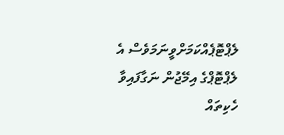ލެޕްޓޮޕެއްކަމަށްވީނަމަވެސް އެ ލެޕްޓޮޕްގެ އިމޭޖުން ނަގާފައިވާ ހެކިތައް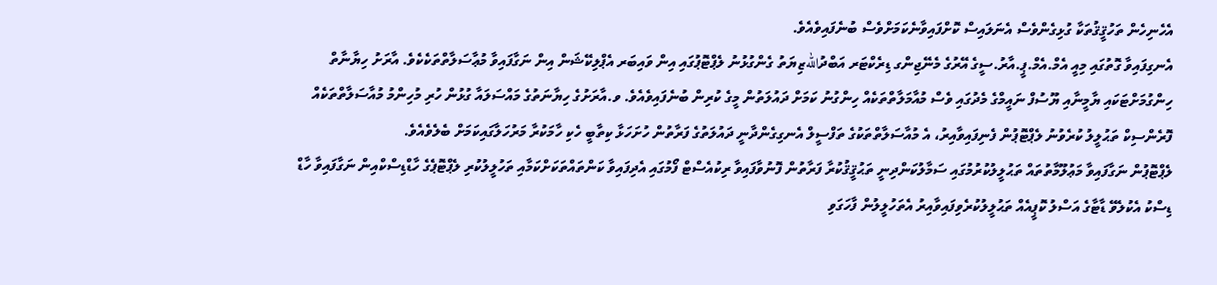އެހެނިހެން ތަހުޤީޤުތަކާ ގުޅިގެންވެސް އެނަލައިސް ކޮށްފައިވާނެކަމަށްވެސް ބުނެފައިވެއެވެ.
އެނގިފައިވާ ގޮތުގައި މިއީ އެމް.އެމް.ޕީ.އާރު.ސީގެ އޭރުގެ މެނޭޖިންގ ޑިރެކްޓަރ އަބްދުاللهޒިޔަތު ގެންގުޅުނު ލެޕްޓޮޕުގައި އިން ވައިބަރ އެޕްލިކޭޝަން އިން ނަގާފައިވާ މުޢާސަލާތްތަކެކެވެ. އާރަށު ހިޔާނާތް ހިންގުމަށްޓަކައި ޔާމީނާއި ޔޫސުފް ނައީމްގެ މެދުގައި ވެސް މުއާމަލާތްތަކެއް ހިންގުނު ކަމަށް ދައުލަތުން މީގެ ކުރިން ބުނެފައިވެއެވެ. ވ.އާރަށުގެ ހިޔާނަތުގެ މައްސަލައާ ގުޅުން ހުރި މުހިންމު މުއާސަލާތްތަކެއް ފޮރެންސިކް ތަޙުލީލު ކުރެވުނު ލެޕްޓޮޕުން ފެނިފައިވާއިރު، އެ މުއާސަލާތްތަކުގެ ތަފްސީލް އެނގިގެންދާނީ ދައުލަތުގެ ފަރާތުން ހުށަހަޅާ ކިތާބީ ހެކި ހާމަކުރާ މަރުހަލާގައިކަމަށް ބެލެވެއެވެ.
ލެޕްޓޮޕުން ނަގާފައިވާ މަޢުލޫމާތުތައް ތަޙުލީލުކުރުމުގައި ސަމާލުކަންދިނީ ތަޙުޤީޤުކުރާ ފަރާތުން ފޮނުވާފައިވާ ރިކުއެސްޓް ފޯމުގައި އެދިފައިވާ ކަންތައްތަކަށްކަމާއި ތަހުލީލުކުރި ލެޕްޓޮޕެގެ ހާޑްޑިސްކްއިން ނަގާފައިވާ ހާޑް ޑިސްކު އެކުލެވޭ ޑާޓާގެ އަސްލު ކޮޕީއެއް ތަޙުލީލުކުރެވިފައިވާއިރު އެތަހުލީލުން ފާހަގަވި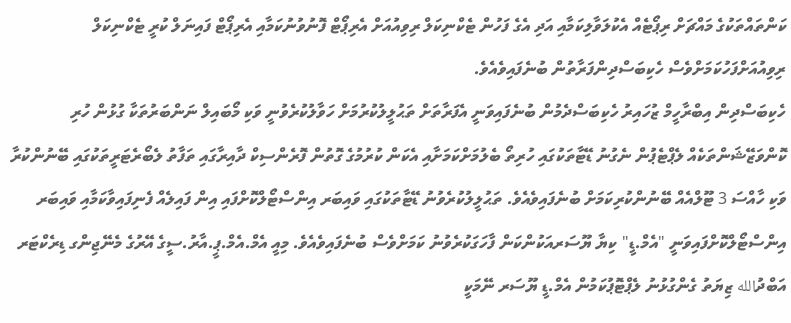ކަންތައްތަކުގެ މައްޗަށް ރިޕޯޓެއް އެކުލަވާލިކަމާއި އަދި އެގެ ފަހުން ޓެކްނިކަލް ރިވިއުއަށް އެރިޕޯޓް ފޮނުވުނުކަމާއި އެރިޕޯޓް ފައިނަލް ކުރީ ޓެކްނިކަލް ރިވިއުއަށްފަހުކަމަށްވެސް ހެކިބަސްދިންފަރާތުން ބުނެފައިވެއެވެ.
ހެކިބަސްދިން އިބްރާހީމް ޒުހައިރު ހެކިބަސްދެމުން ބުނެފައިވަނީ އެފަރާތަށް ތަޙުލީލުކުރުމަށް ހަވާލުކުރެވުނީ ވަކި މޯބައިލް ނަންބަރުތަކާ ގުޅުން ހުރި ކޮންވަޒޭޝަންތަކެއް ލެޕްޓެޕުން ނެގުނު ޑޭޓާތަކުގައި ހުރިތޯ ބެލުމަށްކަމަށާއި އެކަން ކުރުމުގެ ގޮތުން ފޮރެންސިކް ދާއިރާގައި ތަފާތު ލެބޯރެޓަރީތަކުގައި ބޭނުންކުރާ ވަކި ހާއްސަ 3 ޓޫލްއެއް ބޭނުންކުރިކަމަށް ބުނެފައިވެއެވެ. ތަޙުލީލުކުރެވުނު ޑޭޓާތަކުގައި ވައިބަރ އިންސްޓޯލްކޮށްފައި އިން ފައިލެއް ފެނިފައިވާކަމާއި ވައިބަރ އިންސްޓޯލްކޮށްފައިވަނީ "އެމް.ޑީ" ކިޔާ ޔޫސަރއަކުންކަން ފާހަގަކުރެވުނު ކަމަށްވެސް ބުނެފައިވެއެވެ. މިއީ އެމް.އެމް.ޕީ.އާރު.ސީގެ އޭރުގެ މެނޭޖިންގ ޑިރެކްޓަރ އަބްދުالله ޒިޔަތު ގެންގުޅުނު ލެޕްޓޮޕުކަމުން އެމް.ޑީ ޔޫސަރ ނޭމަކީ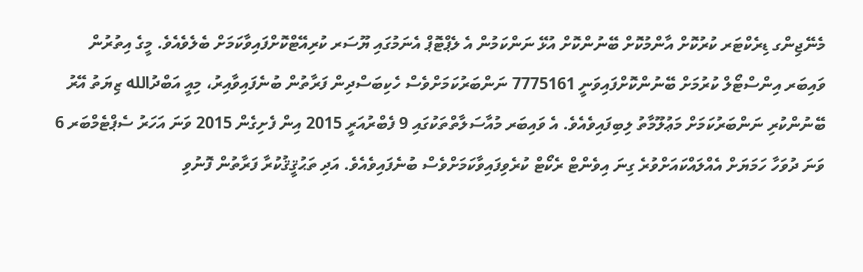މެނޭޖިންގ ޑިރެކްޓަރ ކުރުކޮށް އާންމުކޮށް ބޭނުންކޮށް އުޅޭ ނަންކަމުން އެ ލެޕްޓޮޕް އެނަމުގައި ޔޫސަރ ކުރިއޭޓްކޮށްފައިވާކަމަށް ބެލެވެއެވެ. މީގެ އިތުރުން ވައިބަރ އިންސްޓޯލް ކުރުމަށް ބޭނުންކޮށްފައިވަނީ 7775161 ނަންބަރުކަމަށްވެސް ހެކިބަސްދިން ފަރާތުން ބުނެފައިވާއިރު، މިއީ އަބްދުالله ޒިޔަތު އޭރު ބޭނުންކުރި ނަންބަރުކަމަށް މަޢުލޫމާތު ލިބިފައިވެއެވެ. އެ ވައިބަރ މުއާސަލާތްތަކުގައި 9 ފެބްރުއަރީ 2015 އިން ފެށިގެން 2015 ވަނަ އަހަރު ސެޕްޓެމްބަރ 6 ވަނަ ދުވަހާ ހަމަޔަށް އެއްލައްކައަށްވުރެ ގިނަ އިވެންޓް ރެކޯޓް ކުރެވިފައިވާކަމަށްވެސް ބުނެފައިވެއެވެ. އަދި ތަޙުޤީޤުކުރާ ފަރާތުން ފޮނުވި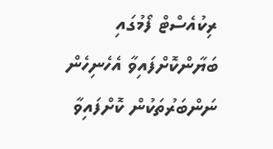ރިކުއެސްޓް ފޯމުގައި ބަޔާންކޮށްފައިވާ އެހެނިހެން ނަންބަރުތަކުން ކޮށްފައިވާ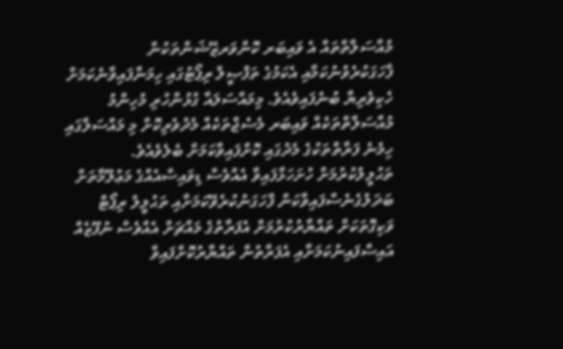މުއާސަލާތްތައް އެ ވައިބަރ ކޮންވަރޒޭޝަންތަކުން ފާހަގަކުރެވުނުކަމާއި އެކަމުގެ ތަފްޞީލް ރިޕޯޓުގައި ހިމަނާފައިވާނެކަމަށް ހެކިވެރިޔާ ބުނެފައިވެއެވެ. މިމައްސަލައާ ގުޅުންހުރި މުހިންމު މުއާސަލާތްތަކެއް ވައިބަރ މެސެޖްތަކެއް މެދުވެރިކޮށް މި މައްސަލާގައި ހިމެނެ ފަރާތްތަކުގެ މެދުގައި ކޮށްފައިވާކަމަށް ބެލެވެއެވެ.
ތަޙުލީލުކުރުމަށް ހުށަހަޅާފައިވާ އެއްވެސް ޑިވައިސްއެއްގެ މަޢުލޫމާތަށް ބަދަލުގެނެސްފައިވާކަން ފާހަގަނުކުރެވޭކަމަށާއި ތަޙުލީލު ރިޕޯޓް ވަކިގޮތަކަށް ތައްޔާރުކުރުމަށް އެފަރާތުގެ މައްޗަށް އެއްވެސް ނުފޫޒެއް އައިސްފައިނުކަމަށާއި އެފަރާތުން ތައްޔާރުކޮށްފައިވާ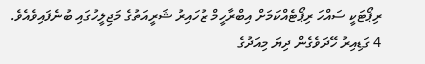ރިޕޯޓަކީ ސައްހަ ރިޕޯޓެއްކަމަށް އިބްރާހީމް ޒުހައިރު ޝަރީއަތުގެ މަޖިލީހުގައި ބުނެފައިވެއެވެ.
4 ގަޑިއިރު ހޭދަވެގެން ދިޔަ މިއަދުގެ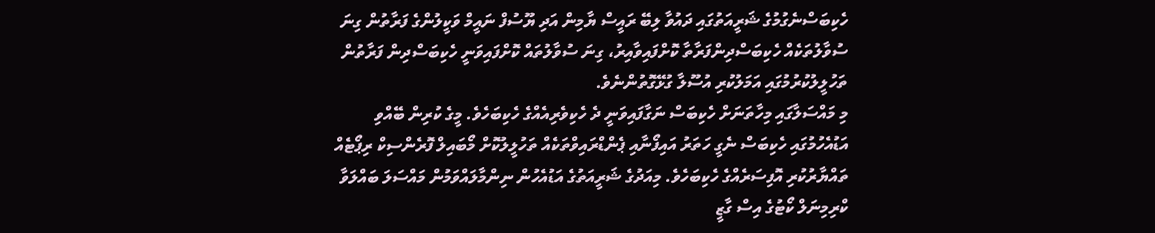ހެކިބަސްނެގުމުގެ ޝަރީއަތުގައި ދައުވާ ލިބޭ ރައީސް ޔާމިން އަދި ޔޫސުފް ނައީމް ވަކީލުންގެ ފަރާތުން ގިނަ ސުވާލުތަކެއް ހެކިބަސްދިންފަރާތާ ކޮށްފައިވާއިރު، ގިނަ ސުވާލުތައް ކޮށްފައިވަނީ ހެކިބަސްދިން ފަރާތުން ތަހުލީލުކުރުމުގައި އަމަލުކުރި އުސޫލާ ގުޅޭގޮތުންނެވެ.
މި މައްސަލާގައި މިހާތަނަށް ހެކިބަސް ނަގާފައިވަނީ ދެ ހެކިވެރިއެއްގެ ހެކިބަހެވެ. މީގެ ކުރިން ބޭއްވި އަޑުއެހުމުގައި ހެކިބަސް ނެގީ ހަތަރު އައިފޯނާއި ޕެންޑްރައިވްތަކެއް ތަހުލީލުކޮށް މޯބައިލް ފޮރެންސިކް ރިޕޯޓެއް ތައްޔާރުކުރި އޮފިސަރެއްގެ ހެކިބަހެވެ. މިއަދުގެ ޝަރީއަތުގެ އަޑުއެހުން ނިންމާލައްވަމުން މައްސަލަ ބައްލަވާ ކްރިމިނަލް ކޯޓުގެ އިސް ގާޒީ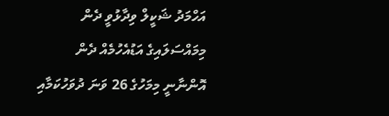އަހްމަދު ޝަކީލް ވިދާޅުވީ ދެން މިމައްސަލައިގެ އަޑުއެހުމެއް ދެން އޮންނާނީ މިމަހުގެ 26 ވަނަ ދުވަހުކަމާއި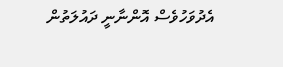އެދުވަހުވެސް އޮންނާނީ ދައުލަތުން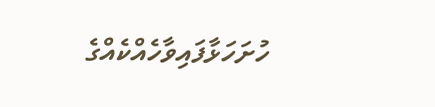ހުށަހަޅާފައިވާހެއްކެއްގެ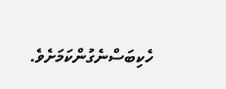ހެކިބަސްނެގުންކަމަށެވެ.